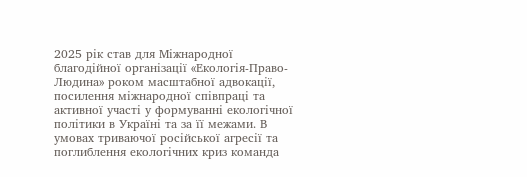2025 рік став для Міжнародної благодійної організації «Екологія-Право-Людина» роком масштабної адвокації, посилення міжнародної співпраці та активної участі у формуванні екологічної політики в Україні та за її межами. В умовах триваючої російської агресії та поглиблення екологічних криз команда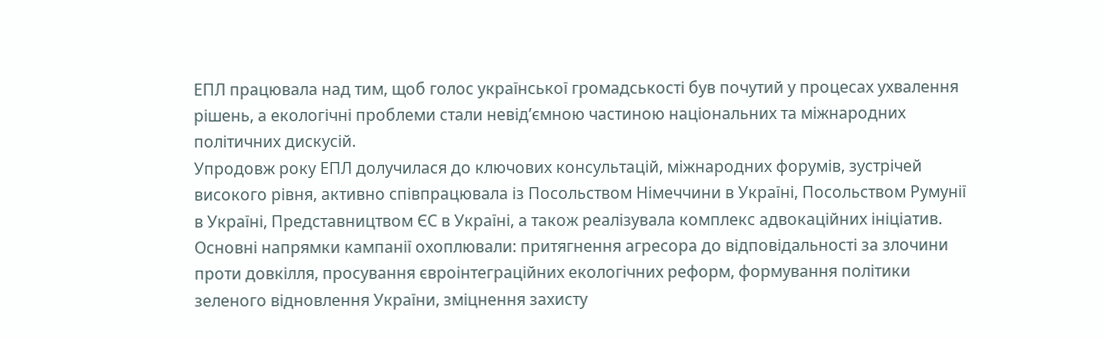ЕПЛ працювала над тим, щоб голос української громадськості був почутий у процесах ухвалення рішень, а екологічні проблеми стали невід’ємною частиною національних та міжнародних політичних дискусій.
Упродовж року ЕПЛ долучилася до ключових консультацій, міжнародних форумів, зустрічей високого рівня, активно співпрацювала із Посольством Німеччини в Україні, Посольством Румунії в Україні, Представництвом ЄС в Україні, а також реалізувала комплекс адвокаційних ініціатив. Основні напрямки кампанії охоплювали: притягнення агресора до відповідальності за злочини проти довкілля, просування євроінтеграційних екологічних реформ, формування політики зеленого відновлення України, зміцнення захисту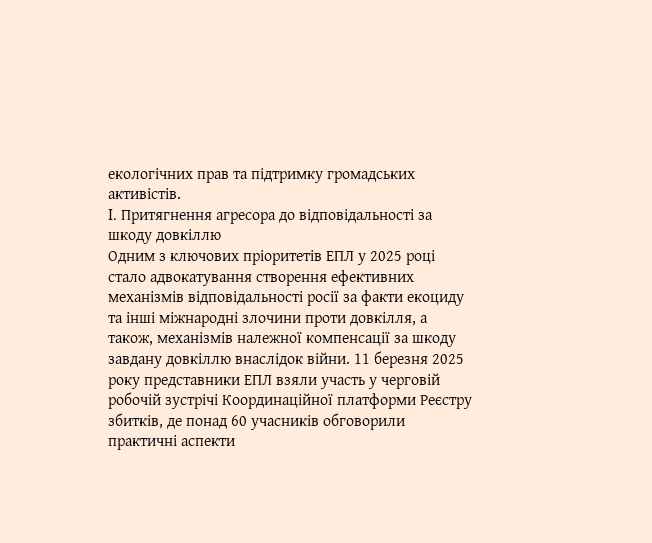екологічних прав та підтримку громадських активістів.
I. Притягнення агресора до відповідальності за шкоду довкіллю
Одним з ключових пріоритетів ЕПЛ у 2025 році стало адвокатування створення ефективних механізмів відповідальності росії за факти екоциду та інші міжнародні злочини проти довкілля, а також, механізмів належної компенсації за шкоду завдану довкіллю внаслідок війни. 11 березня 2025 року представники ЕПЛ взяли участь у черговій робочій зустрічі Координаційної платформи Реєстру збитків, де понад 60 учасників обговорили практичні аспекти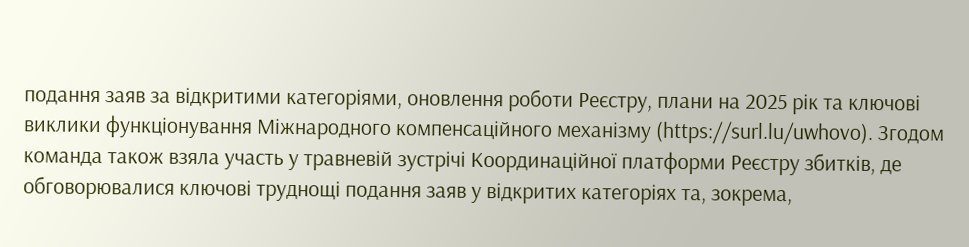подання заяв за відкритими категоріями, оновлення роботи Реєстру, плани на 2025 рік та ключові виклики функціонування Міжнародного компенсаційного механізму (https://surl.lu/uwhovo). Згодом команда також взяла участь у травневій зустрічі Координаційної платформи Реєстру збитків, де обговорювалися ключові труднощі подання заяв у відкритих категоріях та, зокрема,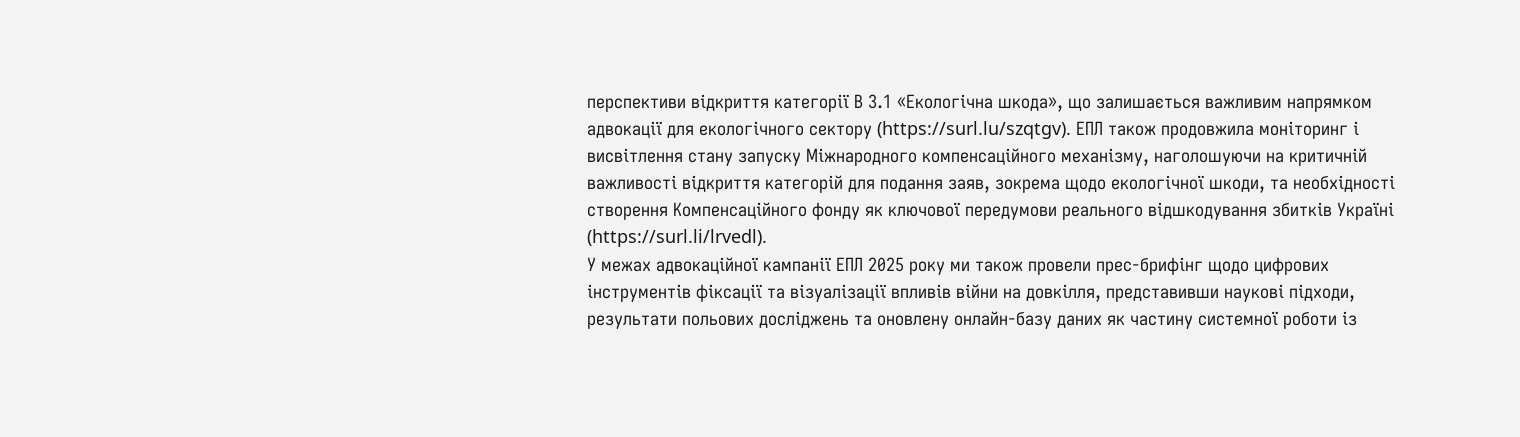перспективи відкриття категорії В 3.1 «Екологічна шкода», що залишається важливим напрямком адвокації для екологічного сектору (https://surl.lu/szqtgv). ЕПЛ також продовжила моніторинг і висвітлення стану запуску Міжнародного компенсаційного механізму, наголошуючи на критичній важливості відкриття категорій для подання заяв, зокрема щодо екологічної шкоди, та необхідності створення Компенсаційного фонду як ключової передумови реального відшкодування збитків Україні (https://surl.li/lrvedl).
У межах адвокаційної кампанії ЕПЛ 2025 року ми також провели прес-брифінг щодо цифрових інструментів фіксації та візуалізації впливів війни на довкілля, представивши наукові підходи, результати польових досліджень та оновлену онлайн-базу даних як частину системної роботи із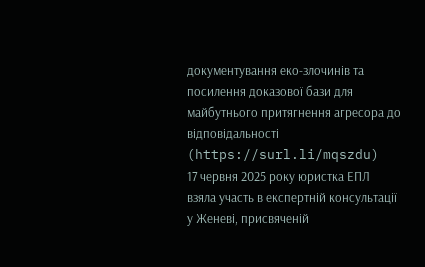документування еко-злочинів та посилення доказової бази для майбутнього притягнення агресора до відповідальності (https://surl.li/mqszdu)
17 червня 2025 року юристка ЕПЛ взяла участь в експертній консультації у Женеві, присвяченій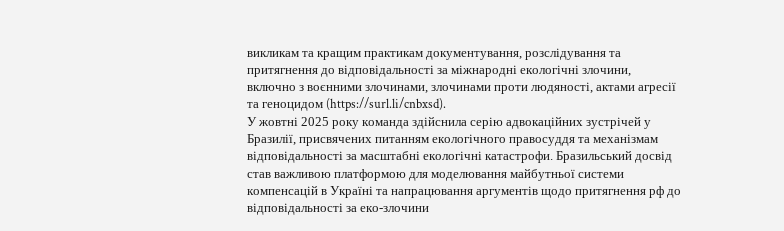викликам та кращим практикам документування, розслідування та притягнення до відповідальності за міжнародні екологічні злочини, включно з воєнними злочинами, злочинами проти людяності, актами агресії та геноцидом (https://surl.li/cnbxsd).
У жовтні 2025 року команда здійснила серію адвокаційних зустрічей у Бразилії, присвячених питанням екологічного правосуддя та механізмам відповідальності за масштабні екологічні катастрофи. Бразильський досвід став важливою платформою для моделювання майбутньої системи компенсацій в Україні та напрацювання аргументів щодо притягнення рф до відповідальності за еко-злочини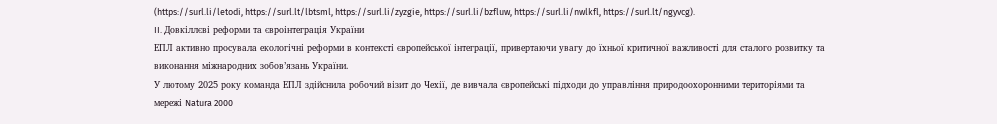(https://surl.li/letodi, https://surl.lt/lbtsml, https://surl.li/zyzgie, https://surl.li/bzfluw, https://surl.li/nwlkfl, https://surl.lt/ngyvcg).
II. Довкіллєві реформи та євроінтеграція України
ЕПЛ активно просувала екологічні реформи в контексті європейської інтеграції, привертаючи увагу до їхньої критичної важливості для сталого розвитку та виконання міжнародних зобов’язань України.
У лютому 2025 року команда ЕПЛ здійснила робочий візит до Чехії, де вивчала європейські підходи до управління природоохоронними територіями та мережі Natura 2000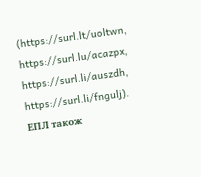(https://surl.lt/uoltwn, https://surl.lu/acazpx, https://surl.li/auszdh, https://surl.li/fngulj).
ЕПЛ також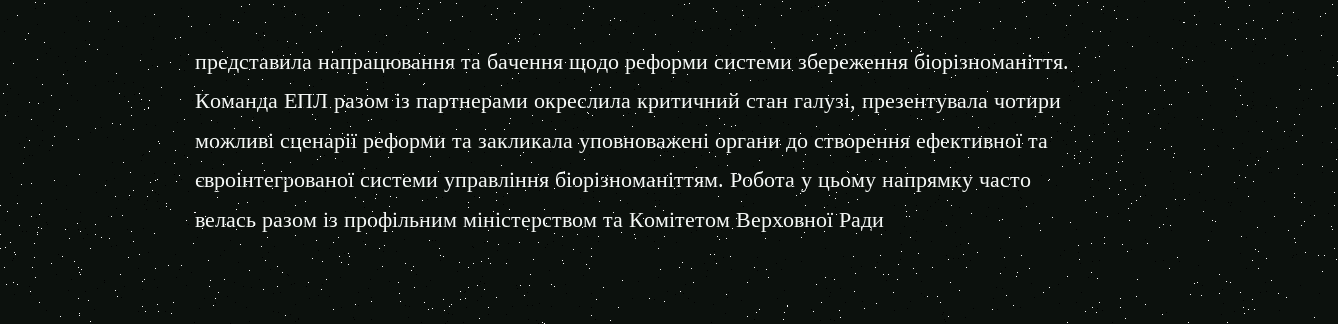представила напрацювання та бачення щодо реформи системи збереження біорізноманіття. Команда ЕПЛ разом із партнерами окреслила критичний стан галузі, презентувала чотири можливі сценарії реформи та закликала уповноважені органи до створення ефективної та євроінтегрованої системи управління біорізноманіттям. Робота у цьому напрямку часто велась разом із профільним міністерством та Комітетом Верховної Ради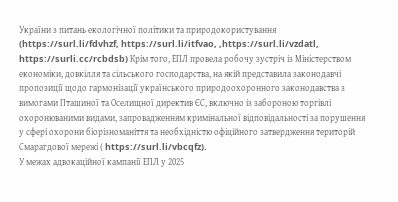України з питань екологічної політики та природокористування (https://surl.li/fdvhzf, https://surl.li/itfvao, ,https://surl.li/vzdatl, https://surli.cc/rcbdsb) Крім того, ЕПЛ провела робочу зустріч із Міністерством економіки, довкілля та сільського господарства, на якій представила законодавчі пропозиції щодо гармонізації українського природоохоронного законодавства з вимогами Пташиної та Оселищної директив ЄС, включно із забороною торгівлі охоронюваними видами, запровадженням кримінальної відповідальності за порушення у сфері охорони біорізноманіття та необхідністю офіційного затвердження територій Смарагдової мережі ( https://surl.li/vbcqfz).
У межах адвокаційної кампанії ЕПЛ у 2025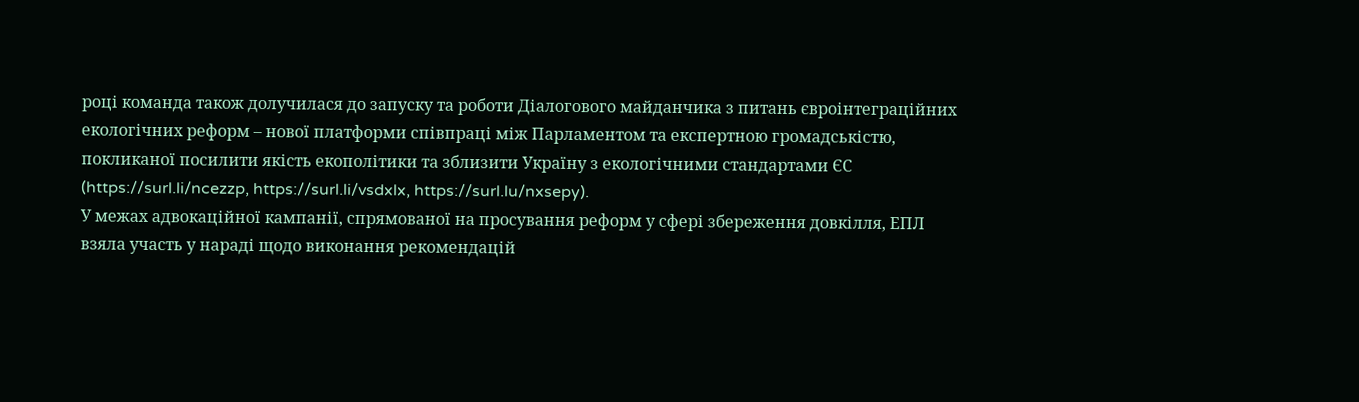році команда також долучилася до запуску та роботи Діалогового майданчика з питань євроінтеграційних екологічних реформ – нової платформи співпраці між Парламентом та експертною громадськістю, покликаної посилити якість екополітики та зблизити Україну з екологічними стандартами ЄС (https://surl.li/ncezzp, https://surl.li/vsdxlx, https://surl.lu/nxsepy).
У межах адвокаційної кампанії, спрямованої на просування реформ у сфері збереження довкілля, ЕПЛ взяла участь у нараді щодо виконання рекомендацій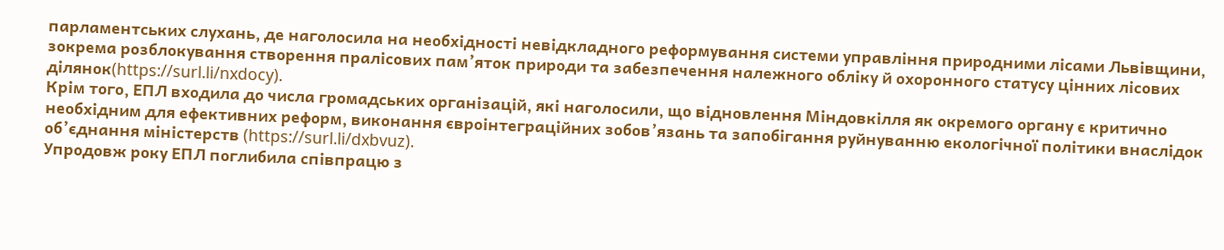парламентських слухань, де наголосила на необхідності невідкладного реформування системи управління природними лісами Львівщини, зокрема розблокування створення пралісових пам’яток природи та забезпечення належного обліку й охоронного статусу цінних лісових ділянок(https://surl.li/nxdocy).
Крім того, ЕПЛ входила до числа громадських організацій, які наголосили, що відновлення Міндовкілля як окремого органу є критично необхідним для ефективних реформ, виконання євроінтеграційних зобов’язань та запобігання руйнуванню екологічної політики внаслідок об’єднання міністерств (https://surl.li/dxbvuz).
Упродовж року ЕПЛ поглибила співпрацю з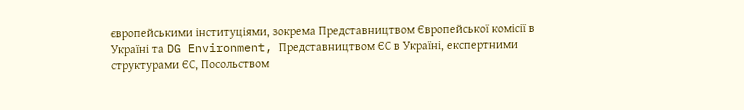європейськими інституціями, зокрема Представництвом Європейської комісії в Україні та DG Environment, Представництвом ЄС в Україні, експертними структурами ЄС, Посольством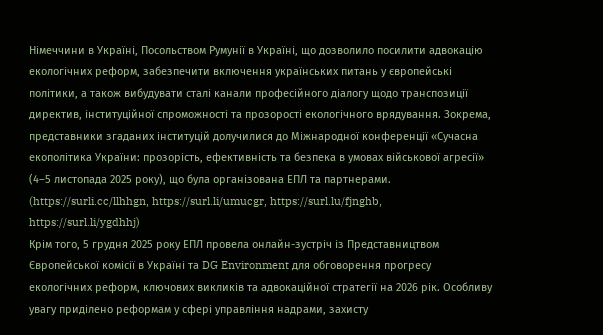Німеччини в Україні, Посольством Румунії в Україні, що дозволило посилити адвокацію екологічних реформ, забезпечити включення українських питань у європейські політики, а також вибудувати сталі канали професійного діалогу щодо транспозиції директив, інституційної спроможності та прозорості екологічного врядування. Зокрема, представники згаданих інституцій долучилися до Міжнародної конференції «Сучасна екополітика України: прозорість, ефективність та безпека в умовах військової агресії» (4–5 листопада 2025 року), що була організована ЕПЛ та партнерами. (https://surli.cc/llhhgn, https://surl.li/umucgr, https://surl.lu/fjnghb, https://surl.li/ygdhhj)
Крім того, 5 грудня 2025 року ЕПЛ провела онлайн-зустріч із Представництвом Європейської комісії в Україні та DG Environment для обговорення прогресу екологічних реформ, ключових викликів та адвокаційної стратегії на 2026 рік. Особливу увагу приділено реформам у сфері управління надрами, захисту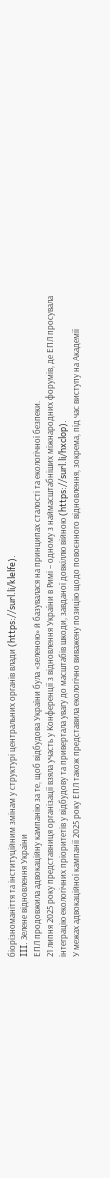біорізноманіття та інституційним змінам у структурі центральних органів влади (https://surl.li/klelfe).
III. Зелене відновлення України
ЕПЛ продовжила адвокаційну кампанію за те, щоб відбудова України була «зеленою» й базувалася на принципах сталості та екологічної безпеки.
21 липня 2025 року представниця організації взяла участь у Конференції з відновлення України в Римі – одному з наймасштабніших міжнародних форумів, де ЕПЛ просувала інтеграцію екологічних пріоритетів у відбудову та привертала увагу до масштабів шкоди, завданої довкіллю війною (https://surl.li/hxclop).
У межах адвокаційної кампанії 2025 року ЕПЛ також представила екологічно виважену позицію щодо повоєнного відновлення, зокрема, під час виступу на Академії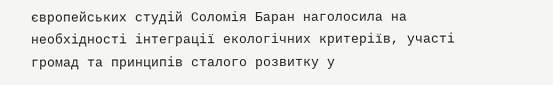європейських студій Соломія Баран наголосила на необхідності інтеграції екологічних критеріїв, участі громад та принципів сталого розвитку у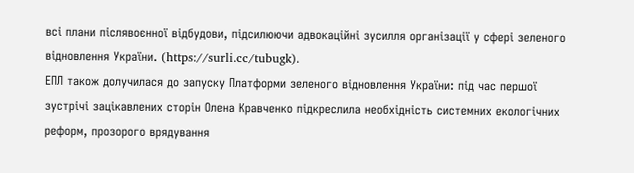всі плани післявоєнної відбудови, підсилюючи адвокаційні зусилля організації у сфері зеленого відновлення України. (https://surli.cc/tubugk).
ЕПЛ також долучилася до запуску Платформи зеленого відновлення України: під час першої зустрічі зацікавлених сторін Олена Кравченко підкреслила необхідність системних екологічних реформ, прозорого врядування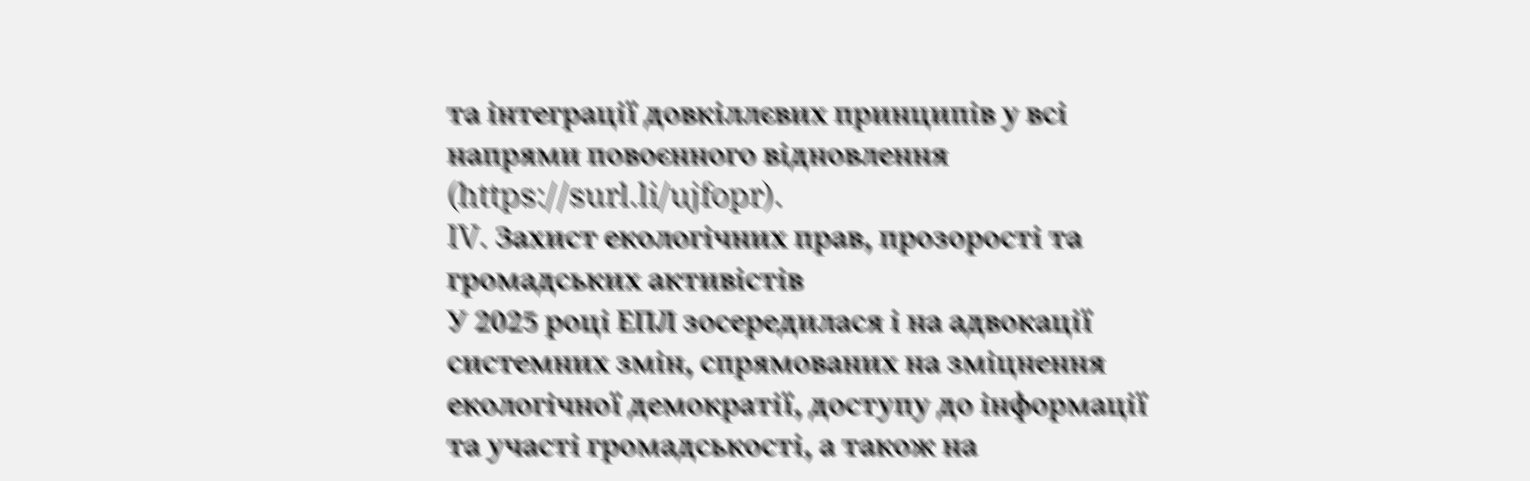та інтеграції довкіллєвих принципів у всі напрями повоєнного відновлення (https://surl.li/ujfopr).
IV. Захист екологічних прав, прозорості та громадських активістів
У 2025 році ЕПЛ зосередилася і на адвокації системних змін, спрямованих на зміцнення екологічної демократії, доступу до інформації та участі громадськості, а також на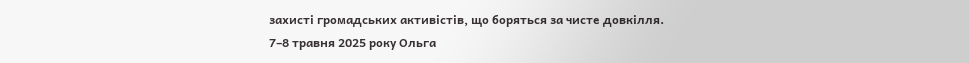захисті громадських активістів, що боряться за чисте довкілля.
7–8 травня 2025 року Ольга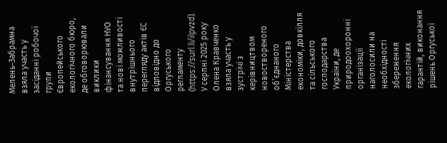Мелень-Забрамна взяла участь у засіданні робочої групи Європейського екологічного бюро, де обговорювали виклики фінансування НУО та нові можливості внутрішнього перегляду актів ЄС відповідно до Оргуського регламенту (https://surl.li/ilpvzd).
У серпні 2025 року Олена Кравченко взяла участь у зустрічі з керівництвом новоствореного об’єднаного Міністерства економіки, довкілля та сільського господарства України, де природоохоронні організації наголосили на необхідності збереження екологічних гарантій, виконання рішень Оргуської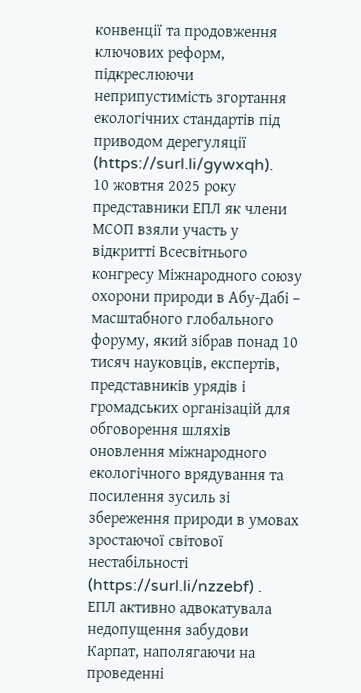конвенції та продовження ключових реформ, підкреслюючи неприпустимість згортання екологічних стандартів під приводом дерегуляції (https://surl.li/gywxqh).
10 жовтня 2025 року представники ЕПЛ як члени МСОП взяли участь у відкритті Всесвітнього конгресу Міжнародного союзу охорони природи в Абу-Дабі – масштабного глобального форуму, який зібрав понад 10 тисяч науковців, експертів, представників урядів і громадських організацій для обговорення шляхів оновлення міжнародного екологічного врядування та посилення зусиль зі збереження природи в умовах зростаючої світової нестабільності (https://surl.li/nzzebf) .
ЕПЛ активно адвокатувала недопущення забудови Карпат, наполягаючи на проведенні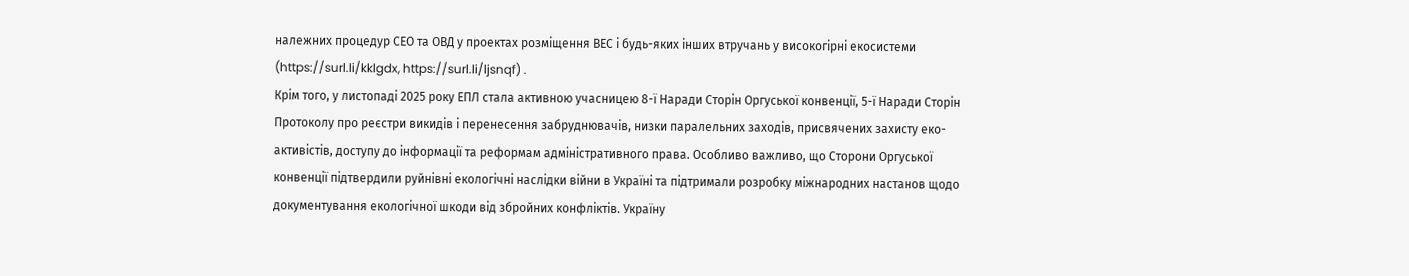належних процедур СЕО та ОВД у проектах розміщення ВЕС і будь-яких інших втручань у високогірні екосистеми (https://surl.li/kklgdx, https://surl.li/ljsnqf) .
Крім того, у листопаді 2025 року ЕПЛ стала активною учасницею 8-ї Наради Сторін Оргуської конвенції, 5-ї Наради Сторін Протоколу про реєстри викидів і перенесення забруднювачів, низки паралельних заходів, присвячених захисту еко-активістів, доступу до інформації та реформам адміністративного права. Особливо важливо, що Сторони Оргуської конвенції підтвердили руйнівні екологічні наслідки війни в Україні та підтримали розробку міжнародних настанов щодо документування екологічної шкоди від збройних конфліктів. Україну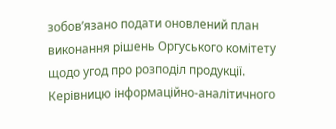зобов’язано подати оновлений план виконання рішень Оргуського комітету щодо угод про розподіл продукції. Керівницю інформаційно-аналітичного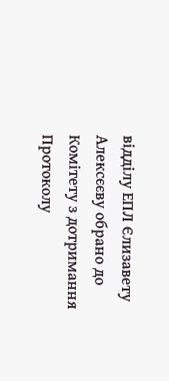відділу ЕПЛ Єлизавету Алексєєву обрано до Комітету з дотримання Протоколу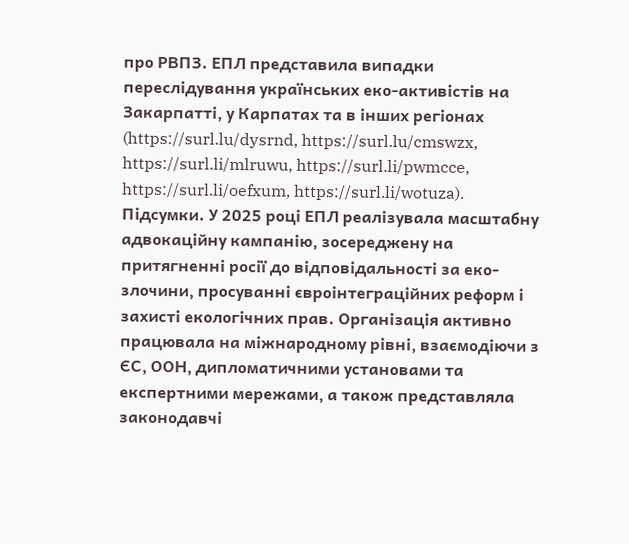про РВПЗ. ЕПЛ представила випадки переслідування українських еко-активістів на Закарпатті, у Карпатах та в інших регіонах (https://surl.lu/dysrnd, https://surl.lu/cmswzx, https://surl.li/mlruwu, https://surl.li/pwmcce, https://surl.li/oefxum, https://surl.li/wotuza).
Підсумки. У 2025 році ЕПЛ реалізувала масштабну адвокаційну кампанію, зосереджену на притягненні росії до відповідальності за еко-злочини, просуванні євроінтеграційних реформ і захисті екологічних прав. Організація активно працювала на міжнародному рівні, взаємодіючи з ЄС, ООН, дипломатичними установами та експертними мережами, а також представляла законодавчі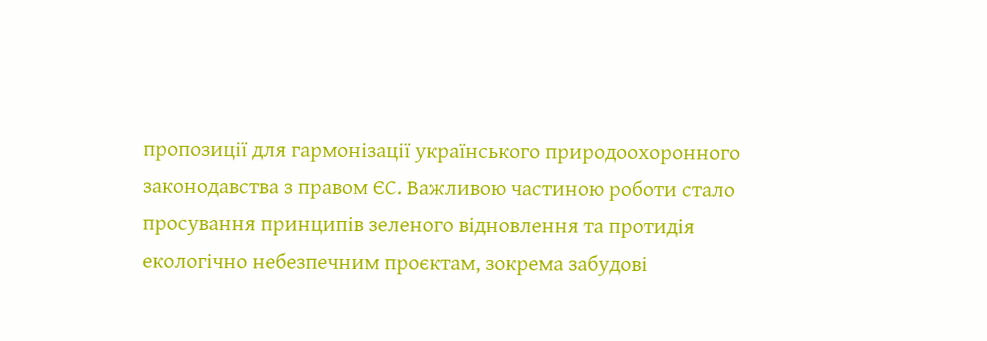пропозиції для гармонізації українського природоохоронного законодавства з правом ЄС. Важливою частиною роботи стало просування принципів зеленого відновлення та протидія екологічно небезпечним проєктам, зокрема забудові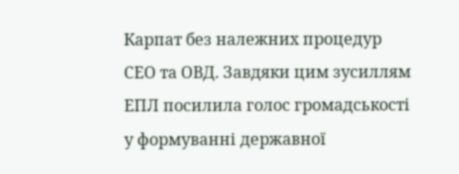Карпат без належних процедур СЕО та ОВД. Завдяки цим зусиллям ЕПЛ посилила голос громадськості у формуванні державної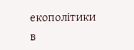екополітики в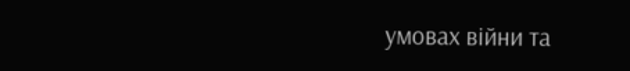умовах війни та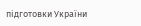підготовки України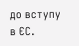до вступу в ЄС.